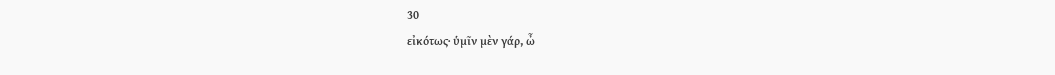30
εἰκότως· ὑμῖν μὲν γάρ, ὦ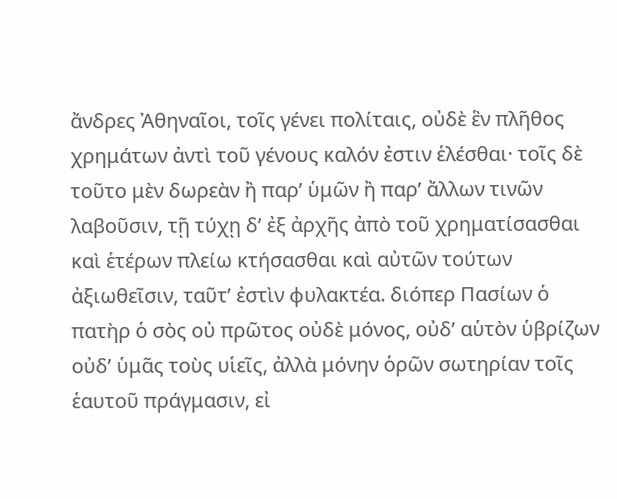ἄνδρες Ἀθηναῖοι, τοῖς γένει πολίταις, οὐδὲ ἓν πλῆθος χρημάτων ἀντὶ τοῦ γένους καλόν ἐστιν ἑλέσθαι· τοῖς δὲ τοῦτο μὲν δωρεὰν ἢ παρʼ ὑμῶν ἢ παρʼ ἄλλων τινῶν λαβοῦσιν, τῇ τύχῃ δʼ ἐξ ἀρχῆς ἀπὸ τοῦ χρηματίσασθαι καὶ ἑτέρων πλείω κτήσασθαι καὶ αὐτῶν τούτων ἀξιωθεῖσιν, ταῦτʼ ἐστὶν φυλακτέα. διόπερ Πασίων ὁ πατὴρ ὁ σὸς οὐ πρῶτος οὐδὲ μόνος, οὐδʼ αὑτὸν ὑβρίζων οὐδʼ ὑμᾶς τοὺς υἱεῖς, ἀλλὰ μόνην ὁρῶν σωτηρίαν τοῖς ἑαυτοῦ πράγμασιν, εἰ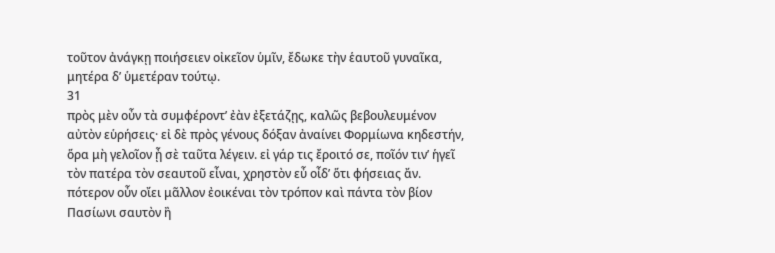τοῦτον ἀνάγκῃ ποιήσειεν οἰκεῖον ὑμῖν, ἔδωκε τὴν ἑαυτοῦ γυναῖκα, μητέρα δʼ ὑμετέραν τούτῳ.
31
πρὸς μὲν οὖν τὰ συμφέροντʼ ἐὰν ἐξετάζῃς, καλῶς βεβουλευμένον αὐτὸν εὑρήσεις· εἰ δὲ πρὸς γένους δόξαν ἀναίνει Φορμίωνα κηδεστήν, ὅρα μὴ γελοῖον ᾖ σὲ ταῦτα λέγειν. εἰ γάρ τις ἔροιτό σε, ποῖόν τινʼ ἡγεῖ τὸν πατέρα τὸν σεαυτοῦ εἶναι, χρηστὸν εὖ οἶδʼ ὅτι φήσειας ἄν. πότερον οὖν οἴει μᾶλλον ἐοικέναι τὸν τρόπον καὶ πάντα τὸν βίον Πασίωνι σαυτὸν ἢ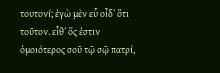τουτονί; ἐγὼ μὲν εὖ οἶδʼ ὅτι τοῦτον. εἶθʼ ὅς ἐστιν ὁμοιότερος σοῦ τῷ σῷ πατρί,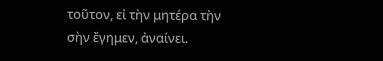τοῦτον, εἰ τὴν μητέρα τὴν σὴν ἔγημεν, ἀναίνει.